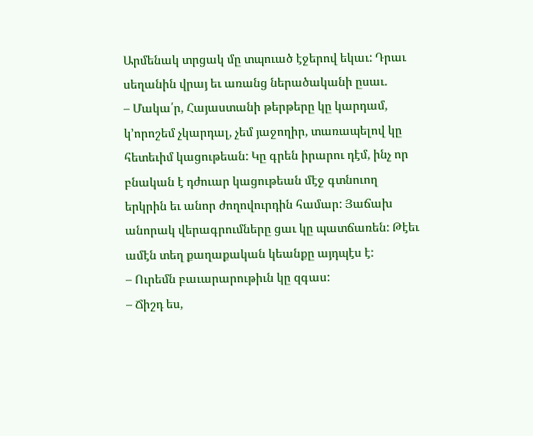Արմենակ տրցակ մը տպուած էջերով եկաւ: Դրաւ սեղանին վրայ եւ առանց ներածականի ըսաւ.
– Մակա՛ր, Հայաստանի թերթերը կը կարդամ, կ’որոշեմ չկարդալ, չեմ յաջողիր, տառապելով կը հետեւիմ կացութեան: Կը գրեն իրարու դէմ, ինչ որ բնական է դժուար կացութեան մէջ գտնուող երկրին եւ անոր ժողովուրդին համար: Յաճախ անորակ վերագրումները ցաւ կը պատճառեն: Թէեւ ամէն տեղ քաղաքական կեանքը այդպէս է:
– Ուրեմն բաւարարութիւն կը զգաս:
– Ճիշդ ես,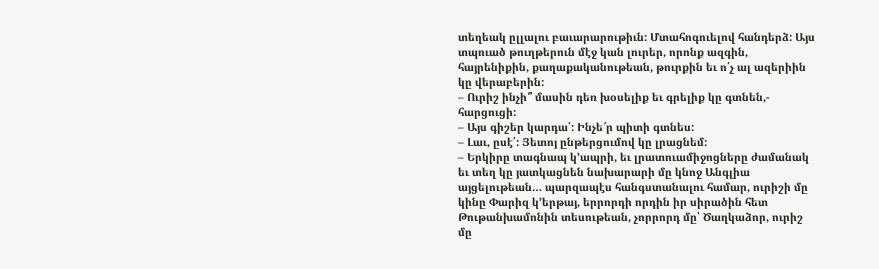տեղեակ ըլլալու բաւարարութիւն: Մտահոգուելով հանդերձ: Այս տպուած թուղթերուն մէջ կան լուրեր, որոնք ազգին, հայրենիքին, քաղաքականութեան, թուրքին եւ ո՛չ ալ ազերիին կը վերաբերին:
– Ուրիշ ինչի՞ մասին դեռ խօսելիք եւ գրելիք կը գտնեն,- հարցուցի:
– Այս գիշեր կարդա՛: Ինչե՜ր պիտի գտնես:
– Լաւ, ըսէ՛: Յետոյ ընթերցումով կը լրացնեմ:
– Երկիրը տագնապ կ’ապրի, եւ լրատուամիջոցները ժամանակ եւ տեղ կը յատկացնեն նախարարի մը կնոջ Անգլիա այցելութեան… պարզապէս հանգստանալու համար, ուրիշի մը կինը Փարիզ կ’երթայ, երրորդի որդին իր սիրածին հետ Թութանխամոնին տեսութեան, չորրորդ մը՝ Ծաղկաձոր, ուրիշ մը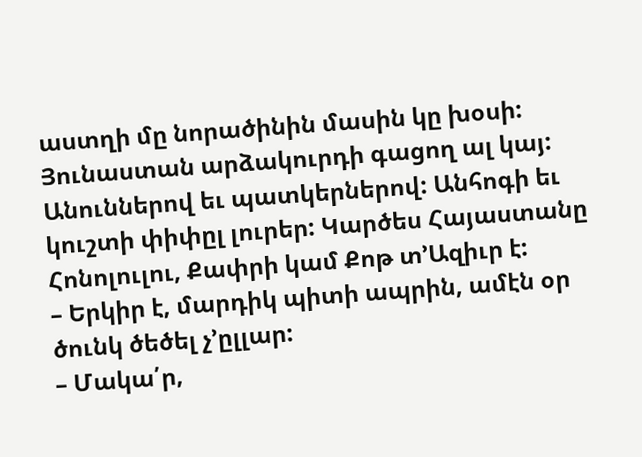աստղի մը նորածինին մասին կը խօսի: Յունաստան արձակուրդի գացող ալ կայ: Անուններով եւ պատկերներով: Անհոգի եւ կուշտի փիփըլ լուրեր: Կարծես Հայաստանը Հոնոլուլու, Քափրի կամ Քոթ տ’Ազիւր է:
– Երկիր է, մարդիկ պիտի ապրին, ամէն օր ծունկ ծեծել չ’ըլլար:
– Մակա՛ր,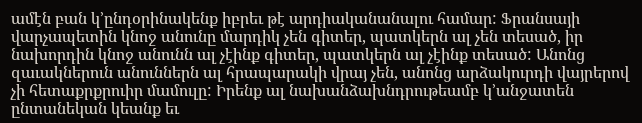ամէն բան կ’ընդօրինակենք իբրեւ թէ արդիականանալու համար: Ֆրանսայի վարչապետին կնոջ անունը մարդիկ չեն գիտեր, պատկերն ալ չեն տեսած, իր նախորդին կնոջ անունն ալ չէինք գիտեր, պատկերն ալ չէինք տեսած: Անոնց զաւակներուն անուններն ալ հրապարակի վրայ չեն, անոնց արձակուրդի վայրերով չի հետաքրքրուիր մամուլը: Իրենք ալ նախանձախնդրութեամբ կ’անջատեն ընտանեկան կեանք եւ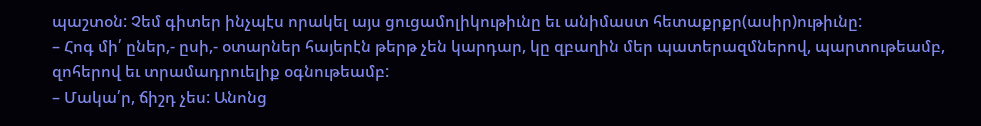պաշտօն: Չեմ գիտեր ինչպէս որակել այս ցուցամոլիկութիւնը եւ անիմաստ հետաքրքր(ասիր)ութիւնը:
– Հոգ մի՛ ըներ,- ըսի,- օտարներ հայերէն թերթ չեն կարդար, կը զբաղին մեր պատերազմներով, պարտութեամբ, զոհերով եւ տրամադրուելիք օգնութեամբ:
– Մակա՛ր, ճիշդ չես: Անոնց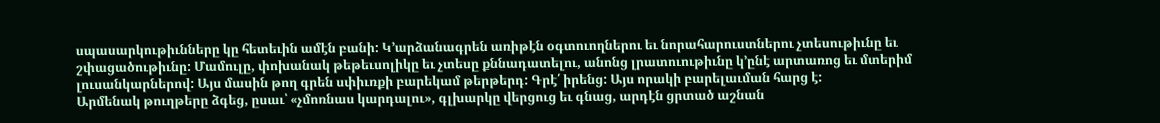սպասարկութիւնները կը հետեւին ամէն բանի: Կ’արձանագրեն առիթէն օգտուողներու եւ նորահարուստներու չտեսութիւնը եւ շփացածութիւնը: Մամուլը, փոխանակ թեթեւսոլիկը եւ չտեսը քննադատելու, անոնց լրատուութիւնը կ’ընէ արտառոց եւ մտերիմ լուսանկարներով: Այս մասին թող գրեն սփիւռքի բարեկամ թերթերդ: Գրէ՛ իրենց: Այս որակի բարելաւման հարց է:
Արմենակ թուղթերը ձգեց, ըսաւ՝ «չմոռնաս կարդալու», գլխարկը վերցուց եւ գնաց, արդէն ցրտած աշնան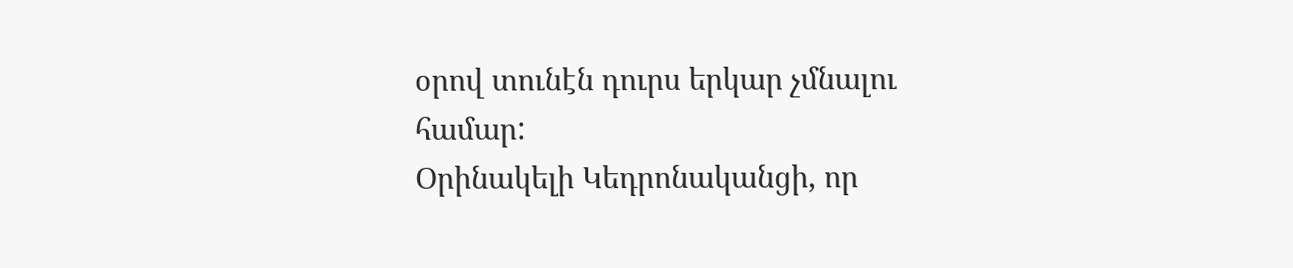օրով տունէն դուրս երկար չմնալու համար:
Օրինակելի Կեդրոնականցի, որ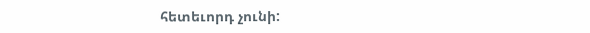հետեւորդ չունի: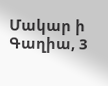Մակար ի Գաղիա, 3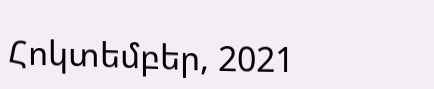Հոկտեմբեր, 2021